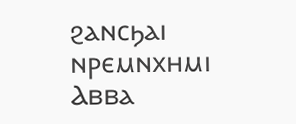ϩⲁⲛⲥϧⲁⲓ ⲛⲣⲉⲙⲛⲭⲏⲙⲓ
Ⲁⲃⲃⲁ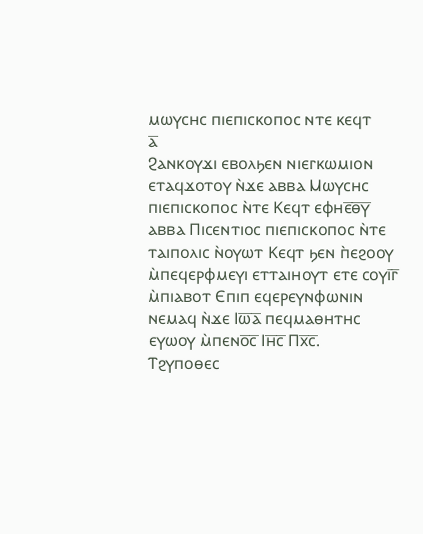ⲙⲱⲩⲥⲏⲥ ⲡⲓⲉⲡⲓⲥⲕⲟⲡⲟⲥ ⲛⲧⲉ ⲕⲉϥⲧ
ⲁ̅
Ϩⲁⲛⲕⲟⲩϫⲓ ⲉⲃⲟⲗϧⲉⲛ ⲛⲓⲉⲅⲕⲱⲙⲓⲟⲛ ⲉⲧⲁϥϫⲟⲧⲟⲩ ⲛ̀ϫⲉ ⲁⲃⲃⲁ Ⲙⲱⲩⲥⲏⲥ ⲡⲓⲉⲡⲓⲥⲕⲟⲡⲟⲥ ⲛ̀ⲧⲉ Ⲕⲉϥⲧ ⲉⲫⲏⲉ̅ⲑ̅ⲩ̅ ⲁⲃⲃⲁ Ⲡⲓⲥⲉⲛⲧⲓⲟⲥ ⲡⲓⲉⲡⲓⲥⲕⲟⲡⲟⲥ ⲛ̀ⲧⲉ ⲧⲁⲓⲡⲟⲗⲓⲥ ⲛ̀ⲟⲩⲱⲧ Ⲕⲉϥⲧ ϧⲉⲛ ⲡ̀ⲉϩⲟⲟⲩ ⲙ̀ⲡⲉϥⲉⲣⲫⲙⲉⲩⲓ ⲉⲧⲧⲁⲓⲏⲟⲩⲧ ⲉⲧⲉ ⲥⲟⲩⲓ̅ⲅ̅ ⲙ̀ⲡⲓⲁⲃⲟⲧ Ⲉⲡⲓⲡ ⲉϥⲉⲣⲉⲩⲛⲫⲱⲛⲓⲛ ⲛⲉⲙⲁϥ ⲛ̀ϫⲉ Ⲓⲱ̅ⲁ̅ ⲡⲉϥⲙⲁⲑⲏⲧⲏⲥ ⲉⲩⲱⲟⲩ ⲙ̀ⲡⲉⲛⲟ̅ⲥ̅ Ⲓⲏ̅ⲥ̅ Ⲡⲭ̅ⲥ̅.
Ⲧϩⲩⲡⲟⲑⲉⲥ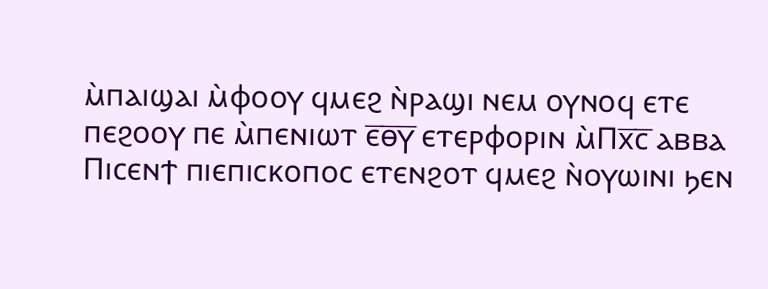ⲙ̀ⲡⲁⲓϣⲁⲓ ⲙ̀ⲫⲟⲟⲩ ϥⲙⲉϩ ⲛ̀ⲣⲁϣⲓ ⲛⲉⲙ ⲟⲩⲛⲟϥ ⲉⲧⲉ ⲡⲉϩⲟⲟⲩ ⲡⲉ ⲙ̀ⲡⲉⲛⲓⲱⲧ ⲉ̅ⲑ̅ⲩ̅ ⲉⲧⲉⲣⲫⲟⲣⲓⲛ ⲙ̀Ⲡⲭ̅ⲥ̅ ⲁⲃⲃⲁ Ⲡⲓⲥⲉⲛϯ ⲡⲓⲉⲡⲓⲥⲕⲟⲡⲟⲥ ⲉⲧⲉⲛϩⲟⲧ ϥⲙⲉϩ ⲛ̀ⲟⲩⲱⲓⲛⲓ ϧⲉⲛ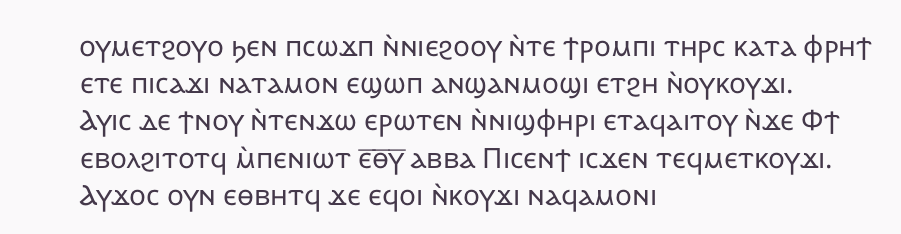ⲟⲩⲙⲉⲧϩⲟⲩⲟ ϧⲉⲛ ⲡⲥⲱϫⲡ ⲛ̀ⲛⲓⲉϩⲟⲟⲩ ⲛ̀ⲧⲉ ϯⲣⲟⲙⲡⲓ ⲧⲏⲣⲥ ⲕⲁⲧⲁ ⲫⲣⲏϯ ⲉⲧⲉ ⲡⲓⲥⲁϫⲓ ⲛⲁⲧⲁⲙⲟⲛ ⲉϣⲱⲡ ⲁⲛϣⲁⲛⲙⲟϣⲓ ⲉⲧϩⲏ ⲛ̀ⲟⲩⲕⲟⲩϫⲓ.
Ⲁⲩⲓⲥ ⲇⲉ ϯⲛⲟⲩ ⲛ̀ⲧⲉⲛϫⲱ ⲉⲣⲱⲧⲉⲛ ⲛ̀ⲛⲓϣⲫⲏⲣⲓ ⲉⲧⲁϥⲁⲓⲧⲟⲩ ⲛ̀ϫⲉ Ⲫϯ ⲉⲃⲟⲗϩⲓⲧⲟⲧϥ ⲙ̀ⲡⲉⲛⲓⲱⲧ ⲉ̅ⲑ̅ⲩ̅ ⲁⲃⲃⲁ Ⲡⲓⲥⲉⲛϯ ⲓⲥϫⲉⲛ ⲧⲉϥⲙⲉⲧⲕⲟⲩϫⲓ.
Ⲁⲩϫⲟⲥ ⲟⲩⲛ ⲉⲑⲃⲏⲧϥ ϫⲉ ⲉϥⲟⲓ ⲛ̀ⲕⲟⲩϫⲓ ⲛⲁϥⲁⲙⲟⲛⲓ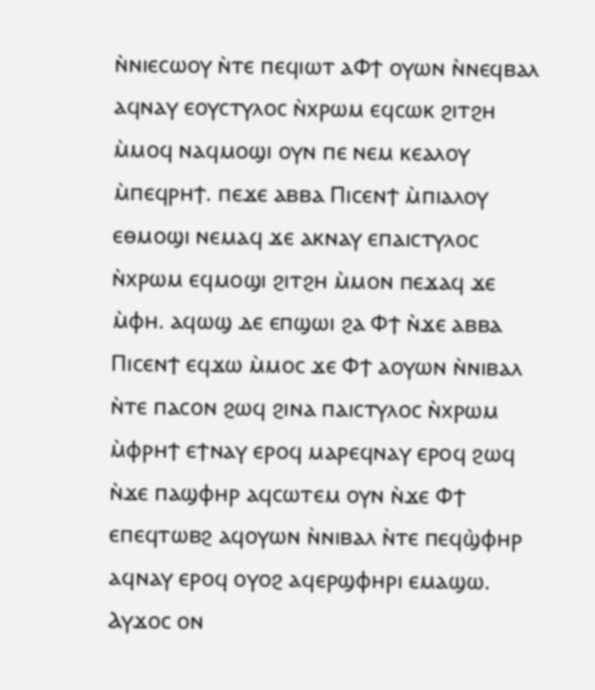ⲛ̀ⲛⲓⲉⲥⲱⲟⲩ ⲛ̀ⲧⲉ ⲡⲉϥⲓⲱⲧ ⲁⲪϯ ⲟⲩⲱⲛ ⲛ̀ⲛⲉϥⲃⲁⲗ ⲁϥⲛⲁⲩ ⲉⲟⲩⲥⲧⲩⲗⲟⲥ ⲛ̀ⲭⲣⲱⲙ ⲉϥⲥⲱⲕ ϩⲓⲧϩⲏ ⲙ̀ⲙⲟϥ ⲛⲁϥⲙⲟϣⲓ ⲟⲩⲛ ⲡⲉ ⲛⲉⲙ ⲕⲉⲁⲗⲟⲩ ⲙ̀ⲡⲉϥⲣⲏϯ. ⲡⲉϫⲉ ⲁⲃⲃⲁ Ⲡⲓⲥⲉⲛϯ ⲙ̀ⲡⲓⲁⲗⲟⲩ ⲉⲑⲙⲟϣⲓ ⲛⲉⲙⲁϥ ϫⲉ ⲁⲕⲛⲁⲩ ⲉⲡⲁⲓⲥⲧⲩⲗⲟⲥ ⲛ̀ⲭⲣⲱⲙ ⲉϥⲙⲟϣⲓ ϩⲓⲧϩⲏ ⲙ̀ⲙⲟⲛ ⲡⲉϫⲁϥ ϫⲉ ⲙ̀ⲫⲏ. ⲁϥⲱϣ ⲇⲉ ⲉⲡϣⲱⲓ ϩⲁ Ⲫϯ ⲛ̀ϫⲉ ⲁⲃⲃⲁ Ⲡⲓⲥⲉⲛϯ ⲉϥϫⲱ ⲙ̀ⲙⲟⲥ ϫⲉ Ⲫϯ ⲁⲟⲩⲱⲛ ⲛ̀ⲛⲓⲃⲁⲗ ⲛ̀ⲧⲉ ⲡⲁⲥⲟⲛ ϩⲱϥ ϩⲓⲛⲁ ⲡⲁⲓⲥⲧⲩⲗⲟⲥ ⲛ̀ⲭⲣⲱⲙ ⲙ̀ⲫⲣⲏϯ ⲉϯⲛⲁⲩ ⲉⲣⲟϥ ⲙⲁⲣⲉϥⲛⲁⲩ ⲉⲣⲟϥ ϩⲱϥ ⲛ̀ϫⲉ ⲡⲁϣⲫⲏⲣ ⲁϥⲥⲱⲧⲉⲙ ⲟⲩⲛ ⲛ̀ϫⲉ Ⲫϯ ⲉⲡⲉϥⲧⲱⲃϩ ⲁϥⲟⲩⲱⲛ ⲛ̀ⲛⲓⲃⲁⲗ ⲛ̀ⲧⲉ ⲡⲉϥϣ̀ⲫⲏⲣ ⲁϥⲛⲁⲩ ⲉⲣⲟϥ ⲟⲩⲟϩ ⲁϥⲉⲣϣⲫⲏⲣⲓ ⲉⲙⲁϣⲱ.
Ⲁⲩϫⲟⲥ ⲟⲛ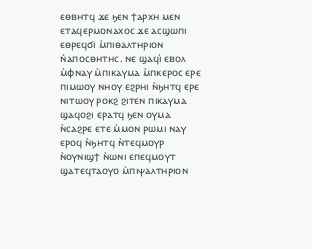ⲉⲑⲃⲏⲧϥ ϫⲉ ϧⲉⲛ ϯⲁⲣⲭⲏ ⲙⲉⲛ ⲉⲧⲁϥⲉⲣⲙⲟⲛⲁⲭⲟⲥ ϫⲉ ⲁⲥϣⲱⲡⲓ ⲉⲑⲣⲉϥϭⲓ ⲙ̀ⲡⲓⲑⲁⲗⲧⲏⲣⲓⲟⲛ ⲛ̀ⲁⲡⲟⲥⲑⲏⲧⲏⲥ. ⲛⲉ ϣⲁϥⲓ̀ ⲉⲃⲟⲗ ⲙ̀ⲫⲛⲁⲩ ⲙ̀ⲡⲓⲕⲁⲩⲙⲁ ⲙ̀ⲡⲕⲉⲣⲟⲥ ⲉⲣⲉ ⲡⲓⲙⲱⲟⲩ ⲛⲏⲟⲩ ⲉϩⲣⲏⲓ ⲛ̀ϧⲏⲧϥ ⲉⲣⲉ ⲛⲓⲧⲱⲟⲩ ⲣⲟⲕϩ ϩⲓⲧⲉⲛ ⲡⲓⲕⲁⲩⲙⲁ ϣⲁϥⲟϩⲓ ⲉⲣⲁⲧϥ ϧⲉⲛ ⲟⲩⲙⲁ ⲛ̀ⲥⲁϩⲣⲉ ⲉⲧⲉ ⲙ̀ⲙⲟⲛ ⲣⲱⲙⲓ ⲛⲁⲩ ⲉⲣⲟϥ ⲛ̀ϧⲏⲧϥ ⲛ̀ⲧⲉϥⲙⲟⲩⲣ ⲛ̀ⲟⲩⲛⲓϣϯ ⲛ̀ⲱⲛⲓ ⲉⲡⲉϥⲙⲟⲩⲧ ϣⲁⲧⲉϥⲧⲁⲟⲩⲟ ⲙ̀ⲡⲓⲯⲁⲗⲧⲏⲣⲓⲟⲛ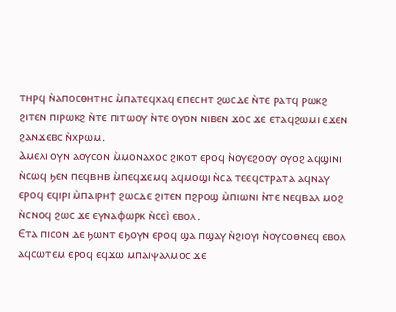ⲧⲏⲣϥ ⲛ̀ⲁⲡⲟⲥⲑⲏⲧⲏⲥ ⲙ̀ⲡⲁⲧⲉϥⲭⲁϥ ⲉⲡⲉⲥⲏⲧ ϩⲱⲥⲇⲉ ⲛ̀ⲧⲉ ⲣⲁⲧϥ ⲣⲱⲕϩ ϩⲓⲧⲉⲛ ⲡⲓⲣⲱⲕϩ ⲛ̀ⲧⲉ ⲡⲓⲧⲱⲟⲩ ⲛ̀ⲧⲉ ⲟⲩⲟⲛ ⲛⲓⲃⲉⲛ ϫⲟⲥ ϫⲉ ⲉⲧⲁϥϩⲱⲙⲓ ⲉϫⲉⲛ ϩⲁⲛϫⲉⲃⲥ ⲛ̀ⲭⲣⲱⲙ.
Ⲁⲙⲉⲗⲓ ⲟⲩⲛ ⲁⲟⲩⲥⲟⲛ ⲙ̀ⲙⲟⲛⲁⲭⲟⲥ ϩⲓⲕⲟⲧ ⲉⲣⲟϥ ⲛ̀ⲟⲩⲉϩⲟⲟⲩ ⲟⲩⲟϩ ⲁϥϣⲓⲛⲓ ⲛ̀ⲥⲱϥ ϧⲉⲛ ⲡⲉϥⲃⲏⲃ ⲙ̀ⲡⲉϥϫⲉⲙϥ ⲁϥⲙⲟϣⲓ ⲛ̀ⲥⲁ ⲧⲉⲉϥⲥⲧⲣⲁⲧⲁ ⲁϥⲛⲁⲩ ⲉⲣⲟϥ ⲉϥⲓⲣⲓ ⲙ̀ⲡⲁⲓⲣⲏϯ ϩⲱⲥⲇⲉ ϩⲓⲧⲉⲛ ⲡϩⲣⲟϣ ⲙ̀ⲡⲓⲱⲛⲓ ⲛ̀ⲧⲉ ⲛⲉϥⲃⲁⲗ ⲙⲟϩ ⲛ̀ⲥⲛⲟϥ ϩⲱⲥ ϫⲉ ⲉⲩⲛⲁⲫⲱⲣⲕ ⲛ̀ⲥⲉⲓ̀ ⲉⲃⲟⲗ.
Ⲉⲧⲁ ⲡⲓⲥⲟⲛ ⲇⲉ ϧⲱⲛⲧ ⲉϧⲟⲩⲛ ⲉⲣⲟϥ ϣⲁ ⲡϣⲁⲩ ⲛ̀ϩⲓⲟⲩⲓ ⲛ̀ⲟⲩⲥⲟⲑⲛⲉϥ ⲉⲃⲟⲗ ⲁϥⲥⲱⲧⲉⲙ ⲉⲣⲟϥ ⲉϥϫⲱ ⲙⲡⲁⲓⲯⲁⲗⲙⲟⲥ ϫⲉ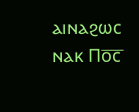ⲁⲓⲛⲁϩⲱⲥ ⲛⲁⲕ Ⲡⲟ̅ⲥ̅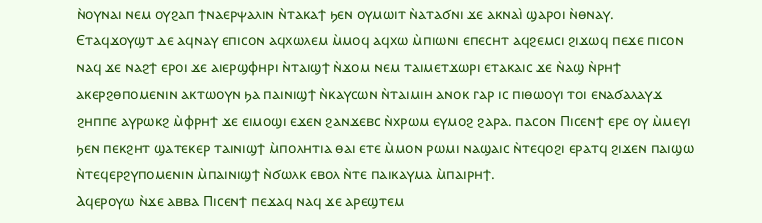ⲛ̀ⲟⲩⲛⲁⲓ ⲛⲉⲙ ⲟⲩϩⲁⲡ ϯⲛⲁⲉⲣⲯⲁⲗⲓⲛ ⲛ̀ⲧⲁⲕⲁϯ ϧⲉⲛ ⲟⲩⲙⲱⲓⲧ ⲛ̀ⲁⲧⲁϭⲛⲓ ϫⲉ ⲁⲕⲛⲁⲓ̀ ϣⲁⲣⲟⲓ ⲛ̀ⲑⲛⲁⲩ.
Ⲉⲧⲁϥϫⲟⲩϣⲧ ⲇⲉ ⲁϥⲛⲁⲩ ⲉⲡⲓⲥⲟⲛ ⲁϥⲭⲱⲗⲉⲙ ⲙ̀ⲙⲟϥ ⲁϥⲭⲱ ⲙ̀ⲡⲓⲱⲛⲓ ⲉⲡⲉⲥⲏⲧ ⲁϥϩⲉⲙⲥⲓ ϩⲓϫⲱϥ ⲡⲉϫⲉ ⲡⲓⲥⲟⲛ ⲛⲁϥ ϫⲉ ⲛⲁϩϯ ⲉⲣⲟⲓ ϫⲉ ⲁⲓⲉⲣϣⲫⲏⲣⲓ ⲛ̀ⲧⲁⲓϣϯ ⲛ̀ϫⲟⲙ ⲛⲉⲙ ⲧⲁⲓⲙⲉⲧϫⲱⲣⲓ ⲉⲧⲁⲕⲁⲓⲥ ϫⲉ ⲛ̀ⲁϣ ⲛ̀ⲣⲏϯ ⲁⲕⲉⲣϩⲑⲡⲟⲙⲉⲛⲓⲛ ⲁⲕⲧⲱⲟⲩⲛ ϧⲁ ⲡⲁⲓⲛⲓϣϯ ⲛ̀ⲕⲁⲩⲥⲱⲛ ⲛ̀ⲧⲁⲓⲙⲓⲏ ⲁⲛⲟⲕ ⲅⲁⲣ ⲓⲥ ⲡⲓⲑⲱⲟⲩⲓ ⲧⲟⲓ ⲉⲛⲁϭⲁⲗⲁⲩϫ ϩⲏⲡⲡⲉ ⲁⲩⲣⲱⲕϩ ⲙ̀ⲫⲣⲏϯ ϫⲉ ⲉⲓⲙⲟϣⲓ ⲉϫⲉⲛ ϩⲁⲛϫⲉⲃⲥ ⲛ̀ⲭⲣⲱⲙ ⲉⲩⲙⲟϩ ϩⲁⲣⲁ. ⲡⲁⲥⲟⲛ Ⲡⲓⲥⲉⲛϯ ⲉⲣⲉ ⲟⲩ ⲙ̀ⲙⲉⲩⲓ ϧⲉⲛ ⲡⲉⲕϩⲏⲧ ϣⲁⲧⲉⲕⲉⲣ ⲧⲁⲓⲛⲓϣϯ ⲙ̀ⲡⲟⲗⲏⲧⲓⲁ ⲑⲁⲓ ⲉⲧⲉ ⲙ̀ⲙⲟⲛ ⲣⲱⲙⲓ ⲛⲁϣⲁⲓⲥ ⲛ̀ⲧⲉϥⲟϩⲓ ⲉⲣⲁⲧϥ ϩⲓϫⲉⲛ ⲡⲁⲓϣⲱ ⲛ̀ⲧⲉϥⲉⲣϩⲩⲡⲟⲙⲉⲛⲓⲛ ⲙ̀ⲡⲁⲓⲛⲓϣϯ ⲛ̀ϭⲱⲗⲕ ⲉⲃⲟⲗ ⲛ̀ⲧⲉ ⲡⲁⲓⲕⲁⲩⲙⲁ ⲙ̀ⲡⲁⲓⲣⲏϯ.
Ⲁϥⲉⲣⲟⲩⲱ ⲛ̀ϫⲉ ⲁⲃⲃⲁ Ⲡⲓⲥⲉⲛϯ ⲡⲉϫⲁϥ ⲛⲁϥ ϫⲉ ⲁⲣⲉϣⲧⲉⲙ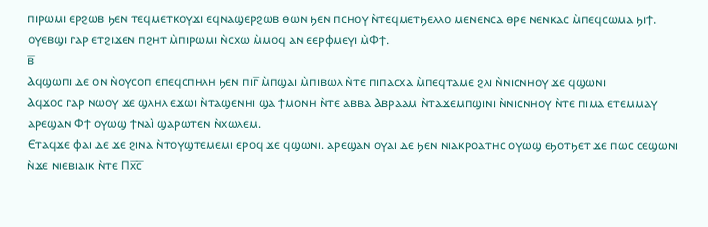ⲡⲓⲣⲱⲙⲓ ⲉⲣϩⲱⲃ ϧⲉⲛ ⲧⲉϥⲙⲉⲧⲕⲟⲩϫⲓ ⲉϥⲛⲁϣⲉⲣϩⲱⲃ ⲑⲱⲛ ϧⲉⲛ ⲡⲥⲏⲟⲩ ⲛ̀ⲧⲉϥⲙⲉⲧϧⲉⲗⲗⲟ ⲙⲉⲛⲉⲛⲥⲁ ⲑⲣⲉ ⲛⲉⲛⲕⲁⲥ ⲙ̀ⲡⲉϥⲥⲱⲙⲁ ϧⲓϯ. ⲟⲩⲉⲃϣⲓ ⲅⲁⲣ ⲉⲧϩⲓϫⲉⲛ ⲡϩⲏⲧ ⲙ̀ⲡⲓⲣⲱⲙⲓ ⲛ̀ⲥⲭⲱ ⲙ̀ⲙⲟϥ ⲁⲛ ⲉⲉⲣⲫⲙⲉⲩⲓ ⲙ̀Ⲫϯ.
ⲃ̅
Ⲁϥϣⲱⲡⲓ ⲇⲉ ⲟⲛ ⲛ̀ⲟⲩⲥⲟⲡ ⲉⲡⲉϥⲥⲡⲏⲗⲏ ϧⲉⲛ ⲡⲓⲅ̅ ⲙ̀ⲡϣⲁⲓ ⲙ̀ⲡⲓⲃⲱⲗ ⲛ̀ⲧⲉ ⲡⲓⲡⲁⲥⲭⲁ ⲙ̀ⲡⲉϥⲧⲁⲙⲉ ϩⲗⲓ ⲛ̀ⲛⲓⲥⲛⲏⲟⲩ ϫⲉ ϥϣⲱⲛⲓ
Ⲁϥϫⲟⲥ ⲅⲁⲣ ⲛⲱⲟⲩ ϫⲉ ϣⲗⲏⲗ ⲉϫⲱⲓ ⲛ̀ⲧⲁϣⲉⲛⲏⲓ ϣⲁ ϯⲙⲟⲛⲏ ⲛ̀ⲧⲉ ⲁⲃⲃⲁ Ⲁⲃⲣⲁⲁⲙ ⲛ̀ⲧⲁϫⲉⲙⲡϣⲓⲛⲓ ⲛ̀ⲛⲓⲥⲛⲏⲟⲩ ⲛ̀ⲧⲉ ⲡⲓⲙⲁ ⲉⲧⲉⲙⲙⲁⲩ ⲁⲣⲉϣⲁⲛ Ⲫϯ ⲟⲩⲱϣ ϯⲛⲁⲓ̀ ϣⲁⲣⲱⲧⲉⲛ ⲛ̀ⲭⲱⲗⲉⲙ.
Ⲉⲧⲁϥϫⲉ ⲫⲁⲓ ⲇⲉ ϫⲉ ϩⲓⲛⲁ ⲛ̀ⲧⲟⲩϣⲧⲉⲙⲉⲙⲓ ⲉⲣⲟϥ ϫⲉ ϥϣⲱⲛⲓ. ⲁⲣⲉϣⲁⲛ ⲟⲩⲁⲓ ⲇⲉ ϧⲉⲛ ⲛⲓⲁⲕⲣⲟⲁⲧⲏⲥ ⲟⲩⲱϣ ⲉϧⲟⲧϧⲉⲧ ϫⲉ ⲡⲱⲥ ⲥⲉϣⲱⲛⲓ ⲛ̀ϫⲉ ⲛⲓⲉⲃⲓⲁⲓⲕ ⲛ̀ⲧⲉ Ⲡⲭ̅ⲥ̅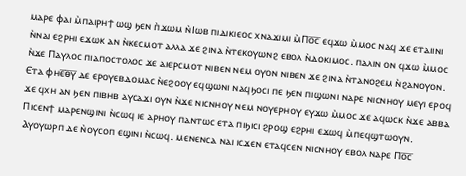ⲙⲁⲣⲉ ⲫⲁⲓ ⲙ̀ⲡⲁⲓⲣⲏϯ ⲱϣ ϧⲉⲛ ⲡ̀ϫⲱⲙ ⲛ̀Ⲓⲱⲃ ⲡⲓⲇⲓⲕⲓⲉⲟⲥ ⲭⲛⲁϫⲓⲙⲓ ⲙ̀Ⲡⲟ̅ⲥ̅ ⲉϥϫⲱ ⲙ̀ⲙⲟⲥ ⲛⲁϥ ϫⲉ ⲉⲧⲁⲓⲓⲛⲓ ⲛ̀ⲛⲁⲓ ⲉϩⲣⲏⲓ ⲉϫⲱⲕ ⲁⲛ ⲛ̀ⲕⲉⲥⲙⲟⲧ ⲁⲗⲗⲁ ϫⲉ ϩⲓⲛⲁ ⲛ̀ⲧⲉⲕⲟⲩⲱⲛϩ ⲉⲃⲟⲗ ⲛ̀ⲇⲟⲕⲓⲙⲟⲥ. ⲡⲁⲗⲓⲛ ⲟⲛ ϥϫⲱ ⲙ̀ⲙⲟⲥ ⲛ̀ϫⲉ Ⲡⲁⲩⲗⲟⲥ ⲡⲓⲁⲡⲟⲥⲧⲟⲗⲟⲥ ϫⲉ ⲁⲓⲉⲣⲥⲙⲟⲧ ⲛⲓⲃⲉⲛ ⲛⲉⲙ ⲟⲩⲟⲛ ⲛⲓⲃⲉⲛ ϫⲉ ϩⲓⲛⲁ ⲛ̀ⲧⲁⲛⲟϩⲉⲙ ⲛ̀ϩⲁⲛⲟⲩⲟⲛ.
Ⲉⲧⲁ ⲫⲏⲉ̅ⲑ̅ⲩ̅ ⲇⲉ ⲉⲣⲟⲩⲉⲃⲇⲟⲙⲁⲥ ⲛ̀ⲉϩⲟⲟⲩ ⲉϥϣⲱⲛⲓ ⲛⲁϥϧⲟⲥⲓ ⲡⲉ ϧⲉⲛ ⲡⲓϣⲱⲛⲓ ⲛⲁⲣⲉ ⲛⲓⲥⲛⲏⲟⲩ ⲙⲉⲩⲓ ⲉⲣⲟϥ ϫⲉ ϥⲭⲏ ⲁⲛ ϧⲉⲛ ⲡⲓⲃⲏⲃ ⲁⲩⲥⲁϫⲓ ⲟⲩⲛ ⲛ̀ϫⲉ ⲛⲓⲥⲛⲏⲟⲩ ⲛⲉⲙ ⲛⲟⲩⲉⲣⲏⲟⲩ ⲉⲩϫⲱ ⲙ̀ⲙⲟⲥ ϫⲉ ⲁϥⲱⲥⲕ ⲛ̀ϫⲉ ⲁⲃⲃⲁ Ⲡⲓⲥⲉⲛϯ ⲙⲁⲣⲉⲛϣⲓⲛⲓ ⲛ̀ⲥⲱϥ ⲓⲉ ⲁⲣⲏⲟⲩ ⲡⲁⲛⲧⲱⲥ ⲉⲧⲁ ⲡⲓϧⲓⲥⲓ ϩⲣⲟϣ ⲉϩⲣⲏⲓ ⲉϫⲱϥ ⲙ̀ⲡⲉϥϣⲧⲱⲟⲩⲛ.
Ⲁⲩⲟⲩⲱⲣⲡ ⲇⲉ ⲛ̀ⲟⲩⲥⲟⲡ ⲉϣⲓⲛⲓ ⲛ̀ⲥⲱϥ. ⲙⲉⲛⲉⲛⲥⲁ ⲛⲁⲓ ⲓⲥϫⲉⲛ ⲉⲧⲁϥⲥⲉⲛ ⲛⲓⲥⲛⲏⲟⲩ ⲉⲃⲟⲗ ⲛⲁⲣⲉ Ⲡⲟ̅ⲥ̅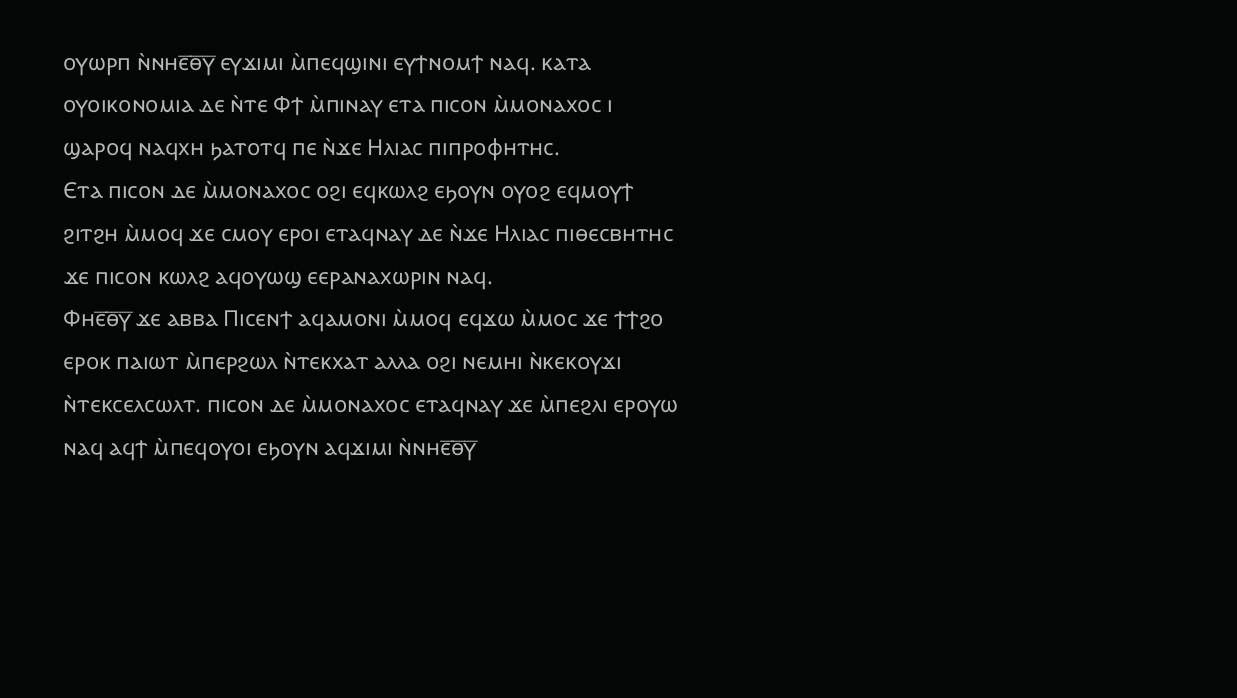ⲟⲩⲱⲣⲡ ⲛ̀ⲛⲏⲉ̅ⲑ̅ⲩ̅ ⲉⲩϫⲓⲙⲓ ⲙ̀ⲡⲉϥϣⲓⲛⲓ ⲉⲩϯⲛⲟⲙϯ ⲛⲁϥ. ⲕⲁⲧⲁ ⲟⲩⲟⲓⲕⲟⲛⲟⲙⲓⲁ ⲇⲉ ⲛ̀ⲧⲉ Ⲫϯ ⲙ̀ⲡⲓⲛⲁⲩ ⲉⲧⲁ ⲡⲓⲥⲟⲛ ⲙ̀ⲙⲟⲛⲁⲭⲟⲥ ⲓ ϣⲁⲣⲟϥ ⲛⲁϥⲭⲏ ϧⲁⲧⲟⲧϥ ⲡⲉ ⲛ̀ϫⲉ Ⲏⲗⲓⲁⲥ ⲡⲓⲡⲣⲟⲫⲏⲧⲏⲥ.
Ⲉⲧⲁ ⲡⲓⲥⲟⲛ ⲇⲉ ⲙ̀ⲙⲟⲛⲁⲭⲟⲥ ⲟϩⲓ ⲉϥⲕⲱⲗϩ ⲉϧⲟⲩⲛ ⲟⲩⲟϩ ⲉϥⲙⲟⲩϯ ϩⲓⲧϩⲏ ⲙ̀ⲙⲟϥ ϫⲉ ⲥⲙⲟⲩ ⲉⲣⲟⲓ ⲉⲧⲁϥⲛⲁⲩ ⲇⲉ ⲛ̀ϫⲉ Ⲏⲗⲓⲁⲥ ⲡⲓⲑⲉⲥⲃⲏⲧⲏⲥ ϫⲉ ⲡⲓⲥⲟⲛ ⲕⲱⲗϩ ⲁϥⲟⲩⲱϣ ⲉⲉⲣⲁⲛⲁⲭⲱⲣⲓⲛ ⲛⲁϥ.
Ⲫⲏⲉ̅ⲑ̅ⲩ̅ ϫⲉ ⲁⲃⲃⲁ Ⲡⲓⲥⲉⲛϯ ⲁϥⲁⲙⲟⲛⲓ ⲙ̀ⲙⲟϥ ⲉϥϫⲱ ⲙ̀ⲙⲟⲥ ϫⲉ ϯϯϩⲟ ⲉⲣⲟⲕ ⲡⲁⲓⲱⲧ ⲙ̀ⲡⲉⲣϩⲱⲗ ⲛ̀ⲧⲉⲕⲭⲁⲧ ⲁⲗⲗⲁ ⲟϩⲓ ⲛⲉⲙⲏⲓ ⲛ̀ⲕⲉⲕⲟⲩϫⲓ ⲛ̀ⲧⲉⲕⲥⲉⲗⲥⲱⲗⲧ. ⲡⲓⲥⲟⲛ ⲇⲉ ⲙ̀ⲙⲟⲛⲁⲭⲟⲥ ⲉⲧⲁϥⲛⲁⲩ ϫⲉ ⲙ̀ⲡⲉϩⲗⲓ ⲉⲣⲟⲩⲱ ⲛⲁϥ ⲁϥϯ ⲙ̀ⲡⲉϥⲟⲩⲟⲓ ⲉϧⲟⲩⲛ ⲁϥϫⲓⲙⲓ ⲛ̀ⲛⲏⲉ̅ⲑ̅ⲩ̅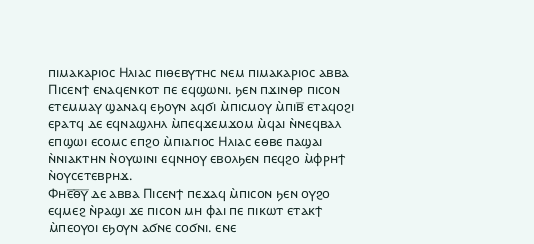ⲡⲓⲙⲁⲕⲁⲣⲓⲟⲥ Ⲏⲗⲓⲁⲥ ⲡⲓⲑⲉⲃⲩⲧⲏⲥ ⲛⲉⲙ ⲡⲓⲙⲁⲕⲁⲣⲓⲟⲥ ⲁⲃⲃⲁ Ⲡⲓⲥⲉⲛϯ ⲉⲛⲁϥⲉⲛⲕⲟⲧ ⲡⲉ ⲉϥϣⲱⲛⲓ. ϧⲉⲛ ⲡϫⲓⲛⲑⲣ ⲡⲓⲥⲟⲛ ⲉⲧⲉⲙⲙⲁⲩ ϣⲁⲛⲁϥ ⲉϧⲟⲩⲛ ⲁϥϭⲓ ⲙ̀ⲡⲓⲥⲙⲟⲩ ⲙ̀ⲡⲓⲃ̅ ⲉⲧⲁϥⲟϩⲓ ⲉⲣⲁⲧϥ ⲇⲉ ⲉϥⲛⲁϣⲗⲏⲗ ⲙ̀ⲡⲉϥϫⲉⲙϫⲟⲙ ⲙ̀ϥⲁⲓ ⲛ̀ⲛⲉϥⲃⲁⲗ ⲉⲡϣⲱⲓ ⲉⲥⲟⲙⲥ ⲉⲡϩⲟ ⲙ̀ⲡⲓⲁⲅⲓⲟⲥ Ⲏⲗⲓⲁⲥ ⲉⲑⲃⲉ ⲡⲁϣⲁⲓ ⲛ̀ⲛⲓⲁⲕⲧⲏⲛ ⲛ̀ⲟⲩⲱⲓⲛⲓ ⲉϥⲛⲏⲟⲩ ⲉⲃⲟⲗϧⲉⲛ ⲡⲉϥϩⲟ ⲙ̀ⲫⲣⲏϯ ⲛ̀ⲟⲩⲥⲉⲧⲉⲃⲣⲏϫ.
Ⲫⲏⲉ̅ⲑ̅ⲩ̅ ⲇⲉ ⲁⲃⲃⲁ Ⲡⲓⲥⲉⲛϯ ⲡⲉϫⲁϥ ⲙ̀ⲡⲓⲥⲟⲛ ϧⲉⲛ ⲟⲩϩⲟ ⲉϥⲙⲉϩ ⲛ̀ⲣⲁϣⲓ ϫⲉ ⲡⲓⲥⲟⲛ ⲙⲏ ⲫⲁⲓ ⲡⲉ ⲡⲓⲕⲱⲧ ⲉⲧⲁⲕϯ ⲙ̀ⲡⲉⲟⲩⲟⲓ ⲉϧⲟⲩⲛ ⲁϭⲛⲉ ⲥⲟϭⲛⲓ. ⲉⲛⲉ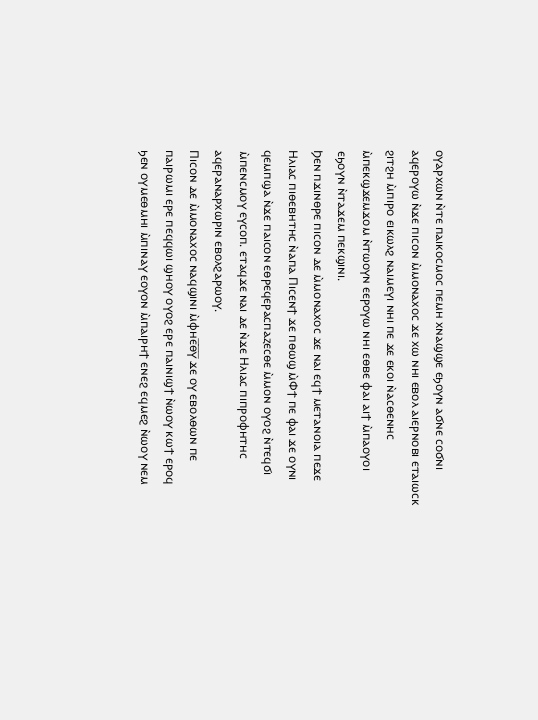ⲟⲩⲁⲣⲭⲱⲛ ⲛ̀ⲧⲉ ⲡⲁⲓⲕⲟⲥⲙⲟⲥ ⲡⲉⲙⲏ ⲭⲛⲁϣϣⲉ ⲉϧⲟⲩⲛ ⲁϭⲛⲉ ⲥⲟϭⲛⲓ ⲁϥⲉⲣⲟⲩⲱ ⲛ̀ϫⲉ ⲡⲓⲥⲟⲛ ⲙ̀ⲙⲟⲛⲁⲭⲟⲥ ϫⲉ ⲭⲱ ⲛⲏⲓ ⲉⲃⲟⲗ ⲁⲓⲉⲣⲛⲟⲃⲓ ⲉⲧⲁⲓⲱⲥⲕ ϩⲓⲧϩⲏ ⲙ̀ⲡⲓⲣⲟ ⲉⲓⲕⲱⲗϩ ⲛⲁⲓⲙⲉⲩⲓ ⲛⲏⲓ ⲡⲉ ϫⲉ ⲉⲕⲟⲓ ⲛ̀ⲁⲥⲑⲉⲛⲏⲥ ⲙ̀ⲡⲉⲕϣϫⲉⲙϫⲟⲙ ⲛ̀ⲧⲱⲟⲩⲛ ⲉⲉⲣⲟⲩⲱ ⲛⲏⲓ ⲉⲑⲃⲉ ⲫⲁⲓ ⲁⲓϯ ⲙ̀ⲡⲁⲟⲩⲟⲓ ⲉϧⲟⲩⲛ ⲛ̀ⲧⲁϫⲉⲙ ⲡⲉⲕϣⲓⲛⲓ.
Ϧⲉⲛ ⲡϫⲓⲛⲑⲣⲉ ⲡⲓⲥⲟⲛ ⲇⲉ ⲙ̀ⲙⲟⲛⲁⲭⲟⲥ ϫⲉ ⲛⲁⲓ ⲉϥϯ ⲙⲉⲧⲁⲛⲟⲓⲁ ⲡⲉϫⲉ Ⲏⲗⲓⲁⲥ ⲡⲓⲑⲉⲃⲏⲧⲏⲥ ⲛ̀ⲁⲡⲁ Ⲡⲓⲥⲉⲛϯ ϫⲉ ⲡⲑⲱϣ ⲙ̀Ⲫϯ ⲡⲉ ⲫⲁⲓ ϫⲉ ⲟⲩⲛⲓ ϥⲉⲙⲡϣⲁ ⲛ̀ϫⲉ ⲡⲁⲓⲥⲟⲛ ⲉⲑⲣⲉϥⲉⲣⲁⲥⲡⲁⲍⲉⲥⲑⲉ ⲙ̀ⲙⲟⲛ ⲟⲩⲟϩ ⲛ̀ⲧⲉϥϭⲓ ⲙ̀ⲡⲉⲛⲥⲙⲟⲩ ⲉⲩⲥⲟⲡ. ⲉⲧⲁϥϫⲉ ⲛⲁⲓ ⲇⲉ ⲛ̀ϫⲉ Ⲏⲗⲓⲁⲥ ⲡⲓⲡⲣⲟⲫⲏⲧⲏⲥ ⲁϥⲉⲣⲁⲛⲁⲣⲭⲱⲣⲓⲛ ⲉⲃⲟⲗϩⲁⲣⲱⲟⲩ.
Ⲡⲓⲥⲟⲛ ⲇⲉ ⲙ̀ⲙⲟⲛⲁⲭⲟⲥ ⲛⲁϥϣⲓⲛⲓ ⲙ̀ⲫⲏⲉ̅ⲑ̅ⲩ̅ ϫⲉ ⲟⲩ ⲉⲃⲟⲗⲑⲱⲛ ⲡⲉ ⲡⲁⲓⲣⲱⲙⲓ ⲉⲣⲉ ⲡⲉϥϥⲱⲓ ϣⲏⲟⲩ ⲟⲩⲟϩ ⲉⲣⲉ ⲡⲁⲓⲛⲓϣϯ ⲛ̀ⲱⲟⲩ ⲕⲱϯ ⲉⲣⲟϥ ϧⲉⲛ ⲟⲩⲙⲉⲑⲙⲏⲓ ⲙ̀ⲡⲓⲛⲁⲩ ⲉⲟⲩⲟⲛ ⲙ̀ⲡⲁⲓⲣⲏϯ ⲉⲛⲉϩ ⲉϥⲙⲉϩ ⲛ̀ⲱⲟⲩ ⲛⲉⲙ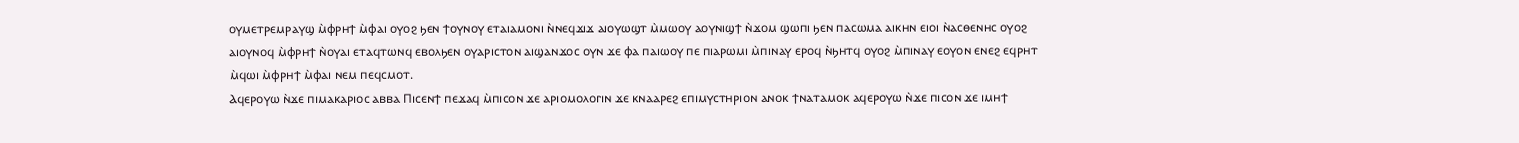ⲟⲩⲙⲉⲧⲣⲉⲙⲣⲁⲩϣ ⲙ̀ⲫⲣⲏϯ ⲙ̀ⲫⲁⲓ ⲟⲩⲟϩ ϧⲉⲛ ϯⲟⲩⲛⲟⲩ ⲉⲧⲁⲓⲁⲙⲟⲛⲓ ⲛ̀ⲛⲉϥϫⲓϫ ⲁⲓⲟⲩⲱϣⲧ ⲙ̀ⲙⲱⲟⲩ ⲁⲟⲩⲛⲓϣϯ ⲛ̀ϫⲟⲙ ϣⲱⲡⲓ ϧⲉⲛ ⲡⲁⲥⲱⲙⲁ ⲁⲓⲕⲏⲛ ⲉⲓⲟⲓ ⲛ̀ⲁⲥⲑⲉⲛⲏⲥ ⲟⲩⲟϩ ⲁⲓⲟⲩⲛⲟϥ ⲙ̀ⲫⲣⲏϯ ⲛ̀ⲟⲩⲁⲓ ⲉⲧⲁϥⲧⲱⲛϥ ⲉⲃⲟⲗϧⲉⲛ ⲟⲩⲁⲣⲓⲥⲧⲟⲛ ⲁⲓϣⲁⲛϫⲟⲥ ⲟⲩⲛ ϫⲉ ⲫⲁ ⲡⲁⲓⲱⲟⲩ ⲡⲉ ⲡⲓⲁⲣⲱⲙⲓ ⲙ̀ⲡⲓⲛⲁⲩ ⲉⲣⲟϥ ⲛ̀ϧⲏⲧϥ ⲟⲩⲟϩ ⲙ̀ⲡⲓⲛⲁⲩ ⲉⲟⲩⲟⲛ ⲉⲛⲉϩ ⲉϥⲣⲏⲧ ⲙ̀ϥⲱⲓ ⲙ̀ⲫⲣⲏϯ ⲙ̀ⲫⲁⲓ ⲛⲉⲙ ⲡⲉϥⲥⲙⲟⲧ.
Ⲁϥⲉⲣⲟⲩⲱ ⲛ̀ϫⲉ ⲡⲓⲙⲁⲕⲁⲣⲓⲟⲥ ⲁⲃⲃⲁ Ⲡⲓⲥⲉⲛϯ ⲡⲉϫⲁϥ ⲙ̀ⲡⲓⲥⲟⲛ ϫⲉ ⲁⲣⲓⲟⲙⲟⲗⲟⲅⲓⲛ ϫⲉ ⲕⲛⲁⲁⲣⲉϩ ⲉⲡⲓⲙⲩⲥⲧⲏⲣⲓⲟⲛ ⲁⲛⲟⲕ ϯⲛⲁⲧⲁⲙⲟⲕ ⲁϥⲉⲣⲟⲩⲱ ⲛ̀ϫⲉ ⲡⲓⲥⲟⲛ ϫⲉ ⲓⲙⲏϯ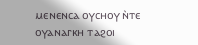ⲙⲉⲛⲉⲛⲥⲁ ⲟⲩⲥⲏⲟⲩ ⲛ̀ⲧⲉ ⲟⲩⲁⲛⲁⲅⲕⲏ ⲧⲁϩⲟⲓ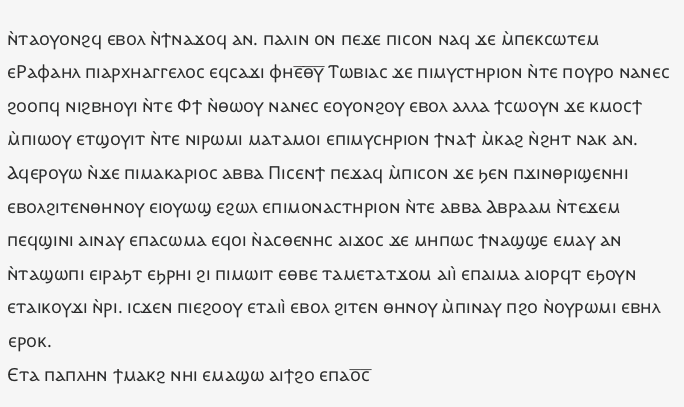ⲛ̀ⲧⲁⲟⲩⲟⲛϩϥ ⲉⲃⲟⲗ ⲛ̀ϯⲛⲁϫⲟϥ ⲁⲛ. ⲡⲁⲗⲓⲛ ⲟⲛ ⲡⲉϫⲉ ⲡⲓⲥⲟⲛ ⲛⲁϥ ϫⲉ ⲙ̀ⲡⲉⲕⲥⲱⲧⲉⲙ ⲉⲢⲁⲫⲁⲏⲗ ⲡⲓⲁⲣⲭⲏⲁⲅⲅⲉⲗⲟⲥ ⲉϥⲥⲁϫⲓ ⲫⲏⲉ̅ⲑ̅ⲩ̅ Ⲧⲱⲃⲓⲁⲥ ϫⲉ ⲡⲓⲙⲩⲥⲧⲏⲣⲓⲟⲛ ⲛ̀ⲧⲉ ⲡⲟⲩⲣⲟ ⲛⲁⲛⲉⲥ ϩⲟⲟⲡϥ ⲛⲓϩⲃⲏⲟⲩⲓ ⲛ̀ⲧⲉ Ⲫϯ ⲛ̀ⲑⲱⲟⲩ ⲛⲁⲛⲉⲥ ⲉⲟⲩⲟⲛϩⲟⲩ ⲉⲃⲟⲗ ⲁⲗⲗⲁ ϯⲥⲱⲟⲩⲛ ϫⲉ ⲕⲙⲟⲥϯ ⲙ̀ⲡⲓⲱⲟⲩ ⲉⲧϣⲟⲩⲓⲧ ⲛ̀ⲧⲉ ⲛⲓⲣⲱⲙⲓ ⲙⲁⲧⲁⲙⲟⲓ ⲉⲡⲓⲙⲩⲥⲏⲣⲓⲟⲛ ϯⲛⲁϯ ⲙ̀ⲕⲁϩ ⲛ̀ϩⲏⲧ ⲛⲁⲕ ⲁⲛ.
Ⲁϥⲉⲣⲟⲩⲱ ⲛ̀ϫⲉ ⲡⲓⲙⲁⲕⲁⲣⲓⲟⲥ ⲁⲃⲃⲁ Ⲡⲓⲥⲉⲛϯ ⲡⲉϫⲁϥ ⲙ̀ⲡⲓⲥⲟⲛ ϫⲉ ϧⲉⲛ ⲡϫⲓⲛⲑⲣⲓϣⲉⲛⲏⲓ ⲉⲃⲟⲗϩⲓⲧⲉⲛⲑⲏⲛⲟⲩ ⲉⲓⲟⲩⲱϣ ⲉϩⲱⲗ ⲉⲡⲓⲙⲟⲛⲁⲥⲧⲏⲣⲓⲟⲛ ⲛ̀ⲧⲉ ⲁⲃⲃⲁ Ⲁⲃⲣⲁⲁⲙ ⲛ̀ⲧⲉϫⲉⲙ ⲡⲉϥϣⲓⲛⲓ ⲁⲓⲛⲁⲩ ⲉⲡⲁⲥⲱⲙⲁ ⲉϥⲟⲓ ⲛ̀ⲁⲥⲑⲉⲛⲏⲥ ⲁⲓϫⲟⲥ ϫⲉ ⲙⲏⲡⲱⲥ ϯⲛⲁϣϣⲉ ⲉⲙⲁⲩ ⲁⲛ ⲛ̀ⲧⲁϣⲱⲡⲓ ⲉⲓⲣⲁϧⲧ ⲉϧⲣⲏⲓ ϩⲓ ⲡⲓⲙⲱⲓⲧ ⲉⲑⲃⲉ ⲧⲁⲙⲉⲧⲁⲧϫⲟⲙ ⲁⲓⲓ̀ ⲉⲡⲁⲓⲙⲁ ⲁⲓⲟⲣϥⲧ ⲉϧⲟⲩⲛ ⲉⲧⲁⲓⲕⲟⲩϫⲓ ⲛ̀ⲣⲓ. ⲓⲥϫⲉⲛ ⲡⲓⲉϩⲟⲟⲩ ⲉⲧⲁⲓⲓ̀ ⲉⲃⲟⲗ ϩⲓⲧⲉⲛ ⲑⲏⲛⲟⲩ ⲙ̀ⲡⲓⲛⲁⲩ ⲡϩⲟ ⲛ̀ⲟⲩⲣⲱⲙⲓ ⲉⲃⲏⲗ ⲉⲣⲟⲕ.
Ⲉⲧⲁ ⲡⲁⲡⲗⲏⲛ ϯⲙⲁⲕϩ ⲛⲏⲓ ⲉⲙⲁϣⲱ ⲁⲓϯϩⲟ ⲉⲡⲁⲟ̅ⲥ̅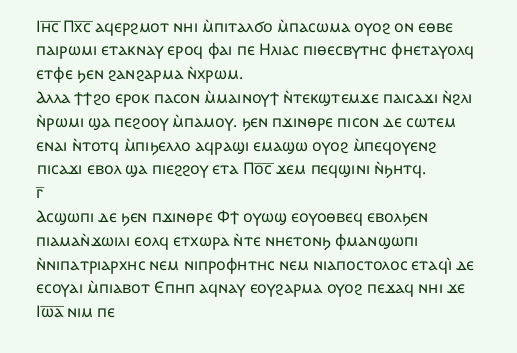Ⲓⲏ̅ⲥ̅ Ⲡⲭ̅ⲥ̅ ⲁϥⲉⲣϩⲙⲟⲧ ⲛⲏⲓ ⲙ̀ⲡⲓⲧⲁⲗϭⲟ ⲙ̀ⲡⲁⲥⲱⲙⲁ ⲟⲩⲟϩ ⲟⲛ ⲉⲑⲃⲉ ⲡⲁⲓⲣⲱⲙⲓ ⲉⲧⲁⲕⲛⲁⲩ ⲉⲣⲟϥ ⲫⲁⲓ ⲡⲉ Ⲏⲗⲓⲁⲥ ⲡⲓⲑⲉⲥⲃⲩⲧⲏⲥ ⲫⲏⲉⲧⲁⲩⲟⲗϥ ⲉⲧⲫⲉ ϧⲉⲛ ϩⲁⲛϩⲁⲣⲙⲁ ⲛ̀ⲭⲣⲱⲙ.
Ⲁⲗⲗⲁ ϯϯϩⲟ ⲉⲣⲟⲕ ⲡⲁⲥⲟⲛ ⲙ̀ⲙⲁⲓⲛⲟⲩϯ ⲛ̀ⲧⲉⲕϣⲧⲉⲙϫⲉ ⲡⲁⲓⲥⲁϫⲓ ⲛ̀ϩⲗⲓ ⲛ̀ⲣⲱⲙⲓ ϣⲁ ⲡⲉϩⲟⲟⲩ ⲙ̀ⲡⲁⲙⲟⲩ. ϧⲉⲛ ⲡϫⲓⲛⲑⲣⲉ ⲡⲓⲥⲟⲛ ⲇⲉ ⲥⲱⲧⲉⲙ ⲉⲛⲁⲓ ⲛ̀ⲧⲟⲧϥ ⲙ̀ⲡⲓϧⲉⲗⲗⲟ ⲁϥⲣⲁϣⲓ ⲉⲙⲁϣⲱ ⲟⲩⲟϩ ⲙ̀ⲡⲉϥⲟⲩⲉⲛϩ ⲡⲓⲥⲁϫⲓ ⲉⲃⲟⲗ ϣⲁ ⲡⲓⲉϩϩⲟⲩ ⲉⲧⲁ Ⲡⲟ̅ⲥ̅ ϫⲉⲙ ⲡⲉϥϣⲓⲛⲓ ⲛ̀ϧⲏⲧϥ.
ⲅ̅
Ⲁⲥϣⲱⲡⲓ ⲇⲉ ϧⲉⲛ ⲡϫⲓⲛⲑⲣⲉ Ⲫϯ ⲟⲩⲱϣ ⲉⲟⲩⲟⲑⲃⲉϥ ⲉⲃⲟⲗϧⲉⲛ ⲡⲓⲁⲙⲁⲛ̀ϫⲱⲓⲗⲓ ⲉⲟⲗϥ ⲉⲧⲭⲱⲣⲁ ⲛ̀ⲧⲉ ⲛⲏⲉⲧⲟⲛϧ ⲫⲙⲁⲛϣⲱⲡⲓ ⲛ̀ⲛⲓⲡⲁⲧⲣⲓⲁⲣⲭⲏⲥ ⲛⲉⲙ ⲛⲓⲡⲣⲟⲫⲏⲧⲏⲥ ⲛⲉⲙ ⲛⲓⲁⲡⲟⲥⲧⲟⲗⲟⲥ ⲉⲧⲁϥⲓ̀ ⲇⲉ ⲉⲥⲟⲩⲁⲓ ⲙ̀ⲡⲓⲁⲃⲟⲧ Ⲉⲡⲏⲡ ⲁϥⲛⲁⲩ ⲉⲟⲩϩⲁⲣⲙⲁ ⲟⲩⲟϩ ⲡⲉϫⲁϥ ⲛⲏⲓ ϫⲉ Ⲓⲱ̅ⲁ̅ ⲛⲓⲙ ⲡⲉ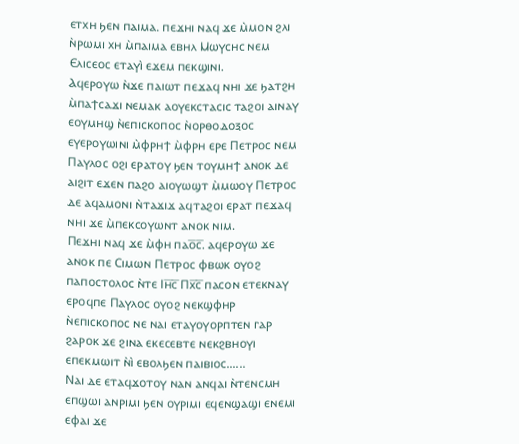ⲉⲧⲭⲏ ϧⲉⲛ ⲡⲁⲓⲙⲁ. ⲡⲉϫⲏⲓ ⲛⲁϥ ϫⲉ ⲙ̀ⲙⲟⲛ ϩⲗⲓ ⲛ̀ⲣⲱⲙⲓ ⲭⲏ ⲙ̀ⲡⲁⲓⲙⲁ ⲉⲃⲏⲗ Ⲙⲱⲩⲥⲏⲥ ⲛⲉⲙ Ⲉⲗⲓⲥⲉⲟⲥ ⲉⲧⲁⲩⲓ̀ ⲉϫⲉⲙ ⲡⲉⲕϣⲓⲛⲓ.
Ⲁϥⲉⲣⲟⲩⲱ ⲛ̀ϫⲉ ⲡⲁⲓⲱⲧ ⲡⲉϫⲁϥ ⲛⲏⲓ ϫⲉ ϧⲁⲧϩⲏ ⲙ̀ⲡⲁϯⲥⲁϫⲓ ⲛⲉⲙⲁⲕ ⲁⲟⲩⲉⲕⲥⲧⲁⲥⲓⲥ ⲧⲁϩⲟⲓ ⲁⲓⲛⲁⲩ ⲉⲟⲩⲙⲏϣ ⲛ̀ⲉⲡⲓⲥⲕⲟⲡⲟⲥ ⲛ̀ⲟⲣⲑⲟⲇⲟⲝⲟⲥ ⲉⲩⲉⲣⲟⲩⲱⲓⲛⲓ ⲙ̀ⲫⲣⲏϯ ⲙ̀ⲫⲣⲏ ⲉⲣⲉ Ⲡⲉⲧⲣⲟⲥ ⲛⲉⲙ Ⲡⲁⲩⲗⲟⲥ ⲟϩⲓ ⲉⲣⲁⲧⲟⲩ ϧⲉⲛ ⲧⲟⲩⲙⲏϯ ⲁⲛⲟⲕ ⲇⲉ ⲁⲓϩⲓⲧ ⲉϫⲉⲛ ⲡⲁϩⲟ ⲁⲓⲟⲩⲱϣⲧ ⲙ̀ⲙⲱⲟⲩ Ⲡⲉⲧⲣⲟⲥ ⲇⲉ ⲁϥⲁⲙⲟⲛⲓ ⲛ̀ⲧⲁϫⲓϫ ⲁϥⲧⲁϩⲟⲓ ⲉⲣⲁⲧ ⲡⲉϫⲁϥ ⲛⲏⲓ ϫⲉ ⲙ̀ⲡⲉⲕⲥⲟⲩⲱⲛⲧ ⲁⲛⲟⲕ ⲛⲓⲙ.
Ⲡⲉϫⲏⲓ ⲛⲁϥ ϫⲉ ⲙ̀ⲫⲏ ⲡⲁⲟ̅ⲥ̅. ⲁϥⲉⲣⲟⲩⲱ ϫⲉ ⲁⲛⲟⲕ ⲡⲉ Ⲥⲓⲙⲱⲛ Ⲡⲉⲧⲣⲟⲥ ⲫⲃⲱⲕ ⲟⲩⲟϩ ⲡⲁⲡⲟⲥⲧⲟⲗⲟⲥ ⲛ̀ⲧⲉ Ⲓⲏ̅ⲥ̅ Ⲡⲭ̅ⲥ̅ ⲡⲁⲥⲟⲛ ⲉⲧⲉⲕⲛⲁⲩ ⲉⲣⲟϥⲡⲉ Ⲡⲁⲩⲗⲟⲥ ⲟⲩⲟϩ ⲛⲉⲕϣⲫⲏⲣ ⲛ̀ⲉⲡⲓⲥⲕⲟⲡⲟⲥ ⲛⲉ ⲛⲁⲓ ⲉⲧⲁⲩⲟⲩⲟⲣⲡⲧⲉⲛ ⲅⲁⲣ ϩⲁⲣⲟⲕ ϫⲉ ϩⲓⲛⲁ ⲉⲕⲉⲥⲉⲃⲧⲉ ⲛⲉⲕϩⲃⲏⲟⲩⲓ ⲉⲡⲉⲕⲙⲱⲓⲧ ⲛ̀ⲓ̀ ⲉⲃⲟⲗϧⲉⲛ ⲡⲁⲓⲃⲓⲟⲥ......
Ⲛⲁⲓ ⲇⲉ ⲉⲧⲁϥϫⲟⲧⲟⲩ ⲛⲁⲛ ⲁⲛϥⲁⲓ ⲛ̀ⲧⲉⲛⲥⲙⲏ ⲉⲡϣⲱⲓ ⲁⲛⲣⲓⲙⲓ ϧⲉⲛ ⲟⲩⲣⲓⲙⲓ ⲉϥⲉⲛϣⲁϣⲓ ⲉⲛⲉⲙⲓ ⲉⲫⲁⲓ ϫⲉ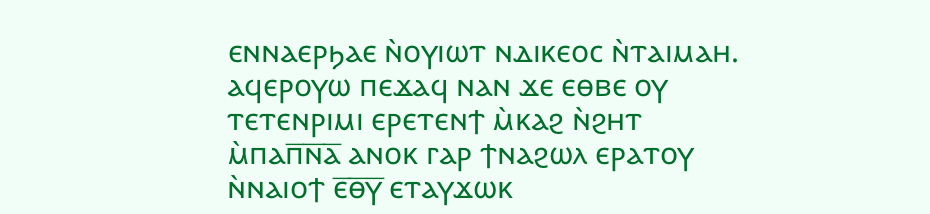ⲉⲛⲛⲁⲉⲣϧⲁⲉ ⲛ̀ⲟⲩⲓⲱⲧ ⲛⲇⲓⲕⲉⲟⲥ ⲛ̀ⲧⲁⲓⲙⲁⲏ. ⲁϥⲉⲣⲟⲩⲱ ⲡⲉϫⲁϥ ⲛⲁⲛ ϫⲉ ⲉⲑⲃⲉ ⲟⲩ ⲧⲉⲧⲉⲛⲣⲓⲙⲓ ⲉⲣⲉⲧⲉⲛϯ ⲙ̀ⲕⲁϩ ⲛ̀ϩⲏⲧ ⲙ̀ⲡⲁⲡ̅ⲛ̅ⲁ̅ ⲁⲛⲟⲕ ⲅⲁⲣ ϯⲛⲁϩⲱⲗ ⲉⲣⲁⲧⲟⲩ ⲛ̀ⲛⲁⲓⲟϯ ⲉ̅ⲑ̅ⲩ̅ ⲉⲧⲁⲩϫⲱⲕ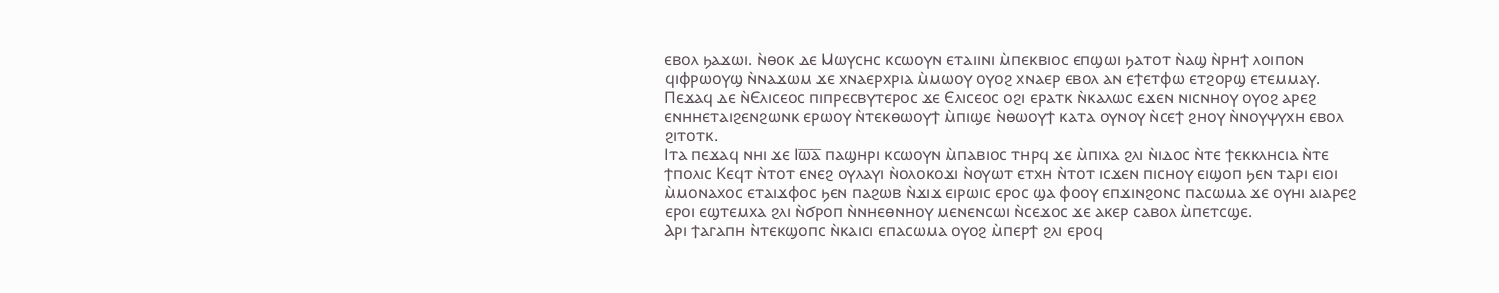ⲉⲃⲟⲗ ϧⲁϫⲱⲓ. ⲛ̀ⲑⲟⲕ ⲇⲉ Ⲙⲱⲩⲥⲏⲥ ⲕⲥⲱⲟⲩⲛ ⲉⲧⲁⲓⲓⲛⲓ ⲙ̀ⲡⲉⲕⲃⲓⲟⲥ ⲉⲡϣⲱⲓ ϧⲁⲧⲟⲧ ⲛ̀ⲁϣ ⲛ̀ⲣⲏϯ ⲗⲟⲓⲡⲟⲛ ϥⲓⲫⲣⲱⲟⲩϣ ⲛ̀ⲛⲁϫⲱⲙ ϫⲉ ⲭⲛⲁⲉⲣⲭⲣⲓⲁ ⲙ̀ⲙⲱⲟⲩ ⲟⲩⲟϩ ⲭⲛⲁⲉⲣ ⲉⲃⲟⲗ ⲁⲛ ⲉϯⲉⲧⲫⲱ ⲉⲧϩⲟⲣϣ ⲉⲧⲉⲙⲙⲁⲩ.
Ⲡⲉϫⲁϥ ⲇⲉ ⲛ̀Ⲉⲗⲓⲥⲉⲟⲥ ⲡⲓⲡⲣⲉⲥⲃⲩⲧⲉⲣⲟⲥ ϫⲉ Ⲉⲗⲓⲥⲉⲟⲥ ⲟϩⲓ ⲉⲣⲁⲧⲕ ⲛ̀ⲕⲁⲗⲱⲥ ⲉϫⲉⲛ ⲛⲓⲥⲛⲏⲟⲩ ⲟⲩⲟϩ ⲁⲣⲉϩ ⲉⲛⲏⲏⲉⲧⲁⲓϩⲉⲛϩⲱⲛⲕ ⲉⲣⲱⲟⲩ ⲛ̀ⲧⲉⲕⲑⲱⲟⲩϯ ⲙ̀ⲡⲓϣⲉ ⲛ̀ⲑⲱⲟⲩϯ ⲕⲁⲧⲁ ⲟⲩⲛⲟⲩ ⲛ̀ⲥⲉϯ ϩⲏⲟⲩ ⲛ̀ⲛⲟⲩⲯⲩⲭⲏ ⲉⲃⲟⲗ ϩⲓⲧⲟⲧⲕ.
Ⲓⲧⲁ ⲡⲉϫⲁϥ ⲛⲏⲓ ϫⲉ Ⲓⲱ̅ⲁ̅ ⲡⲁϣⲏⲣⲓ ⲕⲥⲱⲟⲩⲛ ⲙ̀ⲡⲁⲃⲓⲟⲥ ⲧⲏⲣϥ ϫⲉ ⲙ̀ⲡⲓⲭⲁ ϩⲗⲓ ⲛ̀ⲓⲇⲟⲥ ⲛ̀ⲧⲉ ϯⲉⲕⲕⲗⲏⲥⲓⲁ ⲛ̀ⲧⲉ ϯⲡⲟⲗⲓⲥ Ⲕⲉϥⲧ ⲛ̀ⲧⲟⲧ ⲉⲛⲉϩ ⲟⲩⲗⲁⲩⲓ ⲛ̀ⲟⲗⲟⲕⲟϫⲓ ⲛ̀ⲟⲩⲱⲧ ⲉⲧⲭⲏ ⲛ̀ⲧⲟⲧ ⲓⲥϫⲉⲛ ⲡⲓⲥⲏⲟⲩ ⲉⲓϣⲟⲡ ϧⲉⲛ ⲧⲁⲣⲓ ⲉⲓⲟⲓ ⲙ̀ⲙⲟⲛⲁⲭⲟⲥ ⲉⲧⲁⲓϫⲫⲟⲥ ϧⲉⲛ ⲡⲁϩⲱⲃ ⲛ̀ϫⲓϫ ⲉⲓⲣⲱⲓⲥ ⲉⲣⲟⲥ ϣⲁ ⲫⲟⲟⲩ ⲉⲡϫⲓⲛϩⲟⲛⲥ ⲡⲁⲥⲱⲙⲁ ϫⲉ ⲟⲩⲏⲓ ⲁⲓⲁⲣⲉϩ ⲉⲣⲟⲓ ⲉϣⲧⲉⲙⲭⲁ ϩⲗⲓ ⲛ̀ϭⲣⲟⲡ ⲛ̀ⲛⲏⲉⲑⲛⲏⲟⲩ ⲙⲉⲛⲉⲛⲥⲱⲓ ⲛ̀ⲥⲉϫⲟⲥ ϫⲉ ⲁⲕⲉⲣ ⲥⲁⲃⲟⲗ ⲙ̀ⲡⲉⲧⲥϣⲉ.
Ⲁⲣⲓ ϯⲁⲅⲁⲡⲏ ⲛ̀ⲧⲉⲕϣⲟⲡⲥ ⲛ̀ⲕⲁⲓⲥⲓ ⲉⲡⲁⲥⲱⲙⲁ ⲟⲩⲟϩ ⲙ̀ⲡⲉⲣϯ ϩⲗⲓ ⲉⲣⲟϥ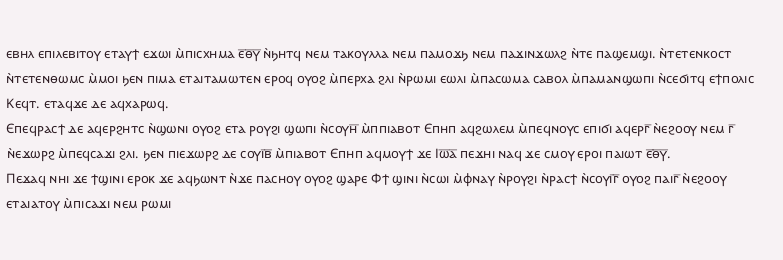ⲉⲃⲏⲗ ⲉⲡⲓⲗⲉⲃⲓⲧⲟⲩ ⲉⲧⲁⲩϯ ⲉϫⲱⲓ ⲙ̀ⲡⲓⲥⲭⲏⲙⲁ ⲉ̅ⲑ̅ⲩ̅ ⲛ̀ϧⲏⲧϥ ⲛⲉⲙ ⲧⲁⲕⲟⲩⲗⲗⲁ ⲛⲉⲙ ⲡⲁⲙⲟϫϧ ⲛⲉⲙ ⲡⲁϫⲓⲛϫⲱⲗϩ ⲛ̀ⲧⲉ ⲡⲁϣⲉⲙϣⲓ. ⲛ̀ⲧⲉⲧⲉⲛⲕⲟⲥⲧ ⲛ̀ⲧⲉⲧⲉⲛⲑⲱⲙⲥ ⲙ̀ⲙⲟⲓ ϧⲉⲛ ⲡⲓⲙⲁ ⲉⲧⲁⲓⲧⲁⲙⲱⲧⲉⲛ ⲉⲣⲟϥ ⲟⲩⲟϩ ⲙ̀ⲡⲉⲣⲭⲁ ϩⲗⲓ ⲛ̀ⲣⲱⲙⲓ ⲉⲱⲗⲓ ⲙ̀ⲡⲁⲥⲱⲙⲁ ⲥⲁⲃⲟⲗ ⲙ̀ⲡⲁⲙⲁⲛϣⲱⲡⲓ ⲛ̀ⲥⲉϭⲓⲧϥ ⲉϯⲡⲟⲗⲓⲥ Ⲕⲉϥⲧ. ⲉⲧⲁϥϫⲉ ⲇⲉ ⲁϥⲭⲁⲣⲱϥ.
Ⲉⲡⲉϥⲣⲁⲥϯ ⲇⲉ ⲁϥⲉⲣϩⲏⲧⲥ ⲛ̀ϣⲱⲛⲓ ⲟⲩⲟϩ ⲉⲧⲁ ⲣⲟⲩϩⲓ ϣⲱⲡⲓ ⲛ̀ⲥⲟⲩⲏ̅ ⲙ̀ⲡⲡⲓⲁⲃⲟⲧ Ⲉⲡⲏⲡ ⲁϥϩⲱⲗⲉⲙ ⲙ̀ⲡⲉϥⲛⲟⲩⲥ ⲉⲡⲓϭⲓ ⲁϥⲉⲣⲅ̅ ⲛ̀ⲉϩⲟⲟⲩ ⲛⲉⲙ ⲅ̅ ⲛ̀ⲉϫⲱⲣϩ ⲙ̀ⲡⲉϥⲥⲁϫⲓ ϩⲗⲓ. ϧⲉⲛ ⲡⲓⲉϫⲱⲣϩ ⲇⲉ ⲥⲟⲩⲓ̅ⲃ̅ ⲙ̀ⲡⲓⲁⲃⲟⲧ Ⲉⲡⲏⲡ ⲁϥⲙⲟⲩϯ ϫⲉ Ⲓⲱ̅ⲁ̅ ⲡⲉϫⲏⲓ ⲛⲁϥ ϫⲉ ⲥⲙⲟⲩ ⲉⲣⲟⲓ ⲡⲁⲓⲱⲧ ⲉ̅ⲑ̅ⲩ̅.
Ⲡⲉϫⲁϥ ⲛⲏⲓ ϫⲉ ϯϣⲓⲛⲓ ⲉⲣⲟⲕ ϫⲉ ⲁϥϧⲱⲛⲧ ⲛ̀ϫⲉ ⲡⲁⲥⲏⲟⲩ ⲟⲩⲟϩ ϣⲁⲣⲉ Ⲫϯ ϣⲓⲛⲓ ⲛ̀ⲥⲱⲓ ⲙ̀ⲫⲛⲁⲩ ⲛ̀ⲣⲟⲩϩⲓ ⲛ̀ⲣⲁⲥϯ ⲛ̀ⲥⲟⲩⲓ̅ⲅ̅ ⲟⲩⲟϩ ⲡⲁⲓⲅ̅ ⲛ̀ⲉϩⲟⲟⲩ ⲉⲧⲁⲓⲁⲧⲟⲩ ⲙ̀ⲡⲓⲥⲁϫⲓ ⲛⲉⲙ ⲣⲱⲙⲓ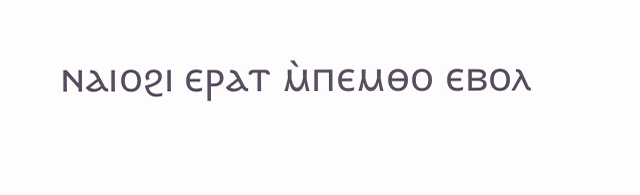ⲛⲁⲓⲟϩⲓ ⲉⲣⲁⲧ ⲙ̀ⲡⲉⲙⲑⲟ ⲉⲃⲟⲗ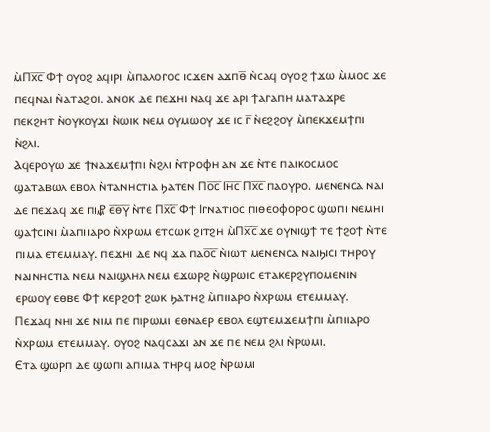ⲙ̀Ⲡⲭ̅ⲥ̅ Ⲫϯ ⲟⲩⲟϩ ⲁϥⲓⲣⲓ ⲙ̀ⲡⲁⲗⲟⲅⲟⲥ ⲓⲥϫⲉⲛ ⲁϫⲡⲑ̅ ⲛ̀ⲥⲁϥ ⲟⲩⲟϩ ϯϫⲱ ⲙ̀ⲙⲟⲥ ϫⲉ ⲡⲉϥⲛⲁⲓ ⲛ̀ⲁⲧⲁϩⲟⲓ. ⲁⲛⲟⲕ ⲇⲉ ⲡⲉϫⲏⲓ ⲛⲁϥ ϫⲉ ⲁⲣⲓ ϯⲁⲅⲁⲡⲏ ⲙⲁⲧⲁϫⲣⲉ ⲡⲉⲕϩⲏⲧ ⲛ̀ⲟⲩⲕⲟⲩϫⲓ ⲛ̀ⲱⲓⲕ ⲛⲉⲙ ⲟⲩⲙⲱⲟⲩ ϫⲉ ⲓⲥ ⲅ̅ ⲛ̀ⲉϩϩⲟⲩ ⲙ̀ⲡⲉⲕϫⲉⲙϯⲡⲓ ⲛ̀ϩⲗⲓ.
Ⲁϥⲉⲣⲟⲩⲱ ϫⲉ ϯⲛⲁϫⲉⲙϯⲡⲓ ⲛ̀ϩⲗⲓ ⲛ̀ⲧⲣⲟⲫⲏ ⲁⲛ ϫⲉ ⲛ̀ⲧⲉ ⲡⲁⲓⲕⲟⲥⲙⲟⲥ ϣⲁⲧⲁⲃⲱⲗ ⲉⲃⲟⲗ ⲛ̀ⲧⲁⲛⲏⲥⲧⲓⲁ ϧⲁⲧⲉⲛ Ⲡⲟ̅ⲥ̅ Ⲓⲏ̅ⲥ̅ Ⲡⲭ̅ⲥ̅ ⲡⲁⲟⲩⲣⲟ. ⲙⲉⲛⲉⲛⲥⲁ ⲛⲁⲓ ⲇⲉ ⲡⲉϫⲁϥ ϫⲉ ⲡⲓ⳥ ⲉ̅ⲑ̅ⲩ̅ ⲛ̀ⲧⲉ Ⲡⲭ̅ⲥ̅ Ⲫϯ Ⲓⲅⲛⲁⲧⲓⲟⲥ ⲡⲓⲑⲉⲟⲫⲟⲣⲟⲥ ϣⲱⲡⲓ ⲛⲉⲙⲏⲓ ϣⲁϯⲥⲓⲛⲓ ⲙ̀ⲁⲡⲓⲓⲁⲣⲟ ⲛ̀ⲭⲣⲱⲙ ⲉⲧⲥⲱⲕ ϩⲓⲧϩⲏ ⲙ̀Ⲡⲭ̅ⲥ̅ ϫⲉ ⲟⲩⲛⲓϣϯ ⲧⲉ ϯϩⲟϯ ⲛ̀ⲧⲉ ⲡⲓⲙⲁ ⲉⲧⲉⲙⲙⲁⲩ. ⲡⲉϫⲏⲓ ⲇⲉ ⲛϥ ϫⲁ ⲡⲁⲟ̅ⲥ̅ ⲛ̀ⲓⲱⲧ ⲙⲉⲛⲉⲛⲥⲁ ⲛⲁⲓϧⲓⲥⲓ ⲧⲏⲣⲟⲩ ⲛⲁⲓⲛⲏⲥⲧⲓⲁ ⲛⲉⲙ ⲛⲁⲓϣⲗⲏⲗ ⲛⲉⲙ ⲉϫⲱⲣϩ ⲛ̀ϣⲣⲱⲓⲥ ⲉⲧⲁⲕⲉⲣϩⲩⲡⲟⲙⲉⲛⲓⲛ ⲉⲣⲱⲟⲩ ⲉⲑⲃⲉ Ⲫϯ ⲕⲉⲣϩⲟϯ ϩⲱⲕ ϧⲁⲧⲏϩ ⲙ̀ⲡⲓⲓⲁⲣⲟ ⲛ̀ⲭⲣⲱⲙ ⲉⲧⲉⲙⲙⲁⲩ.
Ⲡⲉϫⲁϥ ⲛⲏⲓ ϫⲉ ⲛⲓⲙ ⲡⲉ ⲡⲓⲣⲱⲙⲓ ⲉⲑⲛⲁⲉⲣ ⲉⲃⲟⲗ ⲉϣⲧⲉⲙϫⲉⲙϯⲡⲓ ⲙ̀ⲡⲓⲓⲁⲣⲟ ⲛ̀ⲭⲣⲱⲙ ⲉⲧⲉⲙⲙⲁⲩ. ⲟⲩⲟϩ ⲛⲁϥⲥⲁϫⲓ ⲁⲛ ϫⲉ ⲡⲉ ⲛⲉⲙ ϩⲗⲓ ⲛ̀ⲣⲱⲙⲓ.
Ⲉⲧⲁ ϣⲱⲣⲡ ⲇⲉ ϣⲱⲡⲓ ⲁⲡⲓⲙⲁ ⲧⲏⲣϥ ⲙⲟϩ ⲛ̀ⲣⲱⲙⲓ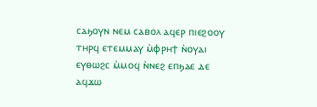ⲥⲁϧⲟⲩⲛ ⲛⲉⲙ ⲥⲁⲃⲟⲗ ⲁϥⲉⲣ ⲡⲓⲉϩⲟⲟⲩ ⲧⲏⲣϥ ⲉⲧⲉⲙⲙⲁⲩ ⲙ̀ⲫⲣⲏϯ ⲛ̀ⲟⲩⲁⲓ ⲉⲩⲑⲱϩⲥ ⲙ̀ⲙⲟϥ ⲛ̀ⲛⲉϩ ⲉⲡϧⲁⲉ ⲇⲉ ⲁϥϫⲱ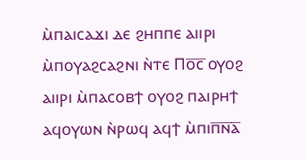ⲙ̀ⲡⲁⲓⲥⲁϫⲓ ⲇⲉ ϩⲏⲡⲡⲉ ⲁⲓⲓⲣⲓ ⲙ̀ⲡⲟⲩⲁϩⲥⲁϩⲛⲓ ⲛ̀ⲧⲉ Ⲡⲟ̅ⲥ̅ ⲟⲩⲟϩ ⲁⲓⲓⲣⲓ ⲙ̀ⲡⲁⲥⲟⲃϯ ⲟⲩⲟϩ ⲡⲁⲓⲣⲏϯ ⲁϥⲟⲩⲱⲛ ⲛ̀ⲣⲱϥ ⲁϥϯ ⲙ̀ⲡⲓⲡ̅ⲛ̅ⲁ̅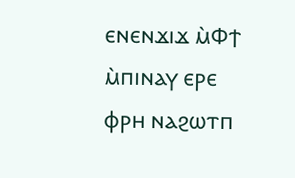ⲉⲛⲉⲛϫⲓϫ ⲙ̀Ⲫϯ ⲙ̀ⲡⲓⲛⲁⲩ ⲉⲣⲉ ⲫⲣⲏ ⲛⲁϩⲱⲧⲡ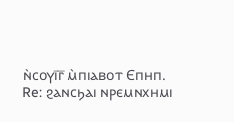ⲛ̀ⲥⲟⲩⲓ̅ⲅ̅ ⲙ̀ⲡⲓⲁⲃⲟⲧ Ⲉⲡⲏⲡ.
Re: ϩⲁⲛⲥϧⲁⲓ ⲛⲣⲉⲙⲛⲭⲏⲙⲓ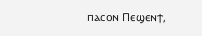ⲡⲁⲥⲟⲛ Ⲡⲉϣⲉⲛϯ,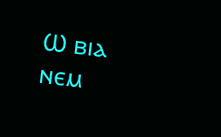Ⲱ ⲃⲓⲁ ⲛⲉⲙ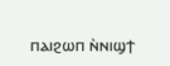ⲡⲁⲓϩⲱⲡ ⲛ̀ⲛⲓϣϯ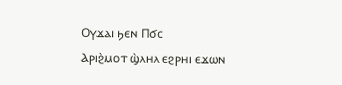Ⲟⲩϫⲁⲓ ϧⲉⲛ Ⲡϭⲥ
Ⲁⲣⲓϩ̀ⲙⲟⲧ ϣ̀ⲗⲏⲗ ⲉϩⲣⲏⲓ ⲉϫⲱⲛ